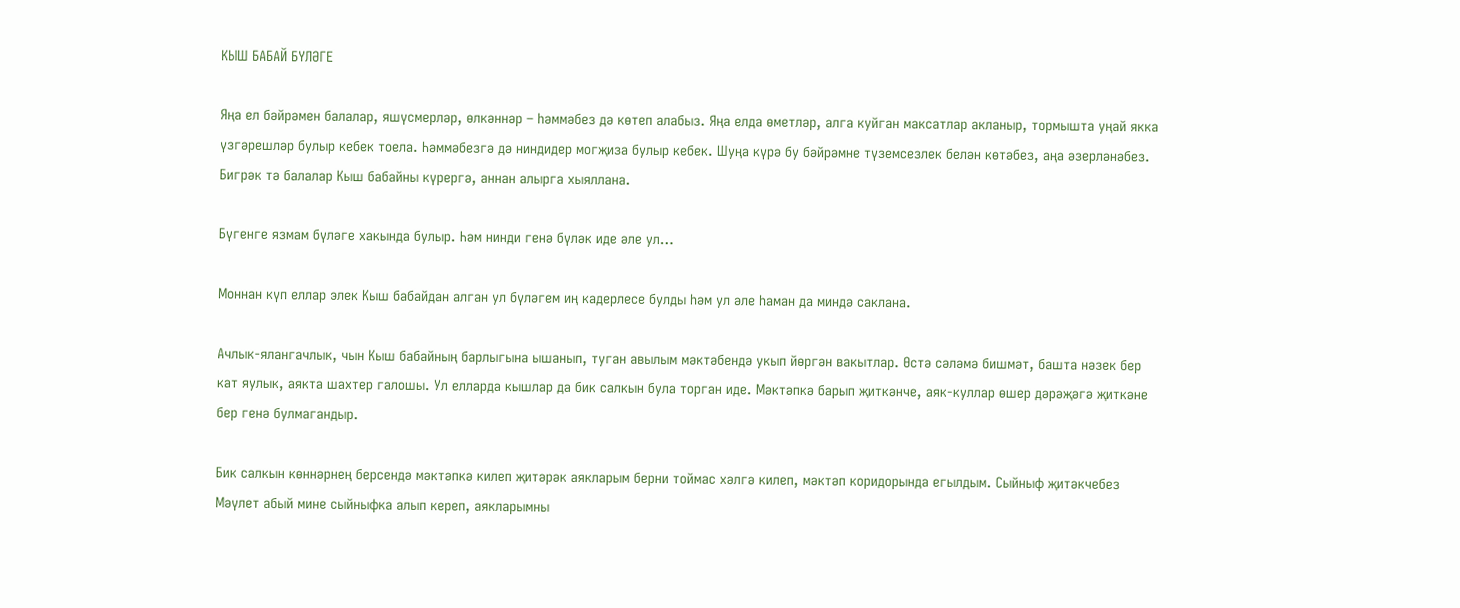КЫШ БАБАЙ БҮЛӘГЕ

Яңа ел бәйрәмен балалар, яшүсмерләр, өлкәннәр – һәммәбез дә көтеп алабыз. Яңа елда өметләр, алга куйган максатлар акланыр, тормышта уңай якка үзгәрешләр булыр кебек тоела. Һәммәбезгә дә ниндидер могҗиза булыр кебек. Шуңа күрә бу бәйрәмне түземсезлек белән көтәбез, аңа әзерләнәбез. Бигрәк тә балалар Кыш бабайны күрергә, аннан алырга хыяллана.

Бүгенге язмам бүләге хакында булыр. Һәм нинди генә бүләк иде әле ул…

Моннан күп еллар элек Кыш бабайдан алган ул бүләгем иң кадерлесе булды һәм ул әле һаман да миндә саклана.

Ачлык-ялангачлык, чын Кыш бабайның барлыгына ышанып, туган авылым мәктәбендә укып йөргән вакытлар. Өстә сәләмә бишмәт, башта нәзек бер кат яулык, аякта шахтер галошы. Ул елларда кышлар да бик салкын була торган иде. Мәктәпкә барып җиткәнче, аяк-куллар өшер дәрәҗәгә җиткәне бер генә булмагандыр.

Бик салкын көннәрнең берсендә мәктәпкә килеп җитәрәк аякларым берни тоймас хәлгә килеп, мәктәп коридорында егылдым. Сыйныф җитәкчебез Мәүлет абый мине сыйныфка алып кереп, аякларымны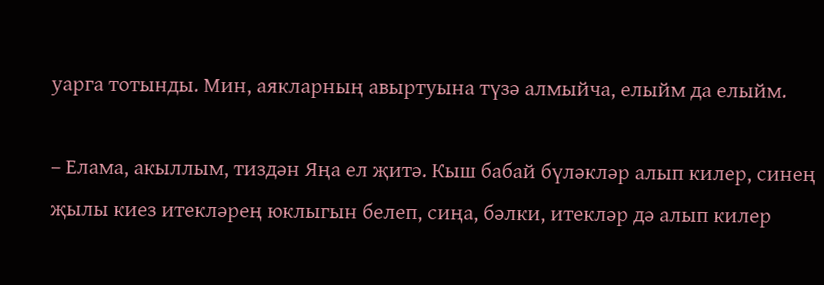уарга тотынды. Мин, аякларның авыртуына түзә алмыйча, елыйм да елыйм.

– Елама, акыллым, тиздән Яңа ел җитә. Кыш бабай бүләкләр алып килер, синең җылы киез итекләрең юклыгын белеп, сиңа, бәлки, итекләр дә алып килер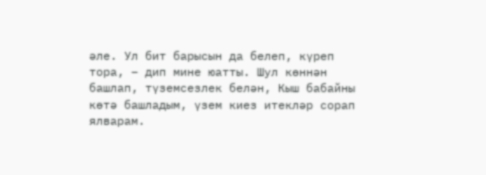әле. Ул бит барысын да белеп, күреп тора, – дип мине юатты. Шул көннән башлап, түземсезлек белән, Кыш бабайны көтә башладым, үзем киез итекләр сорап ялварам.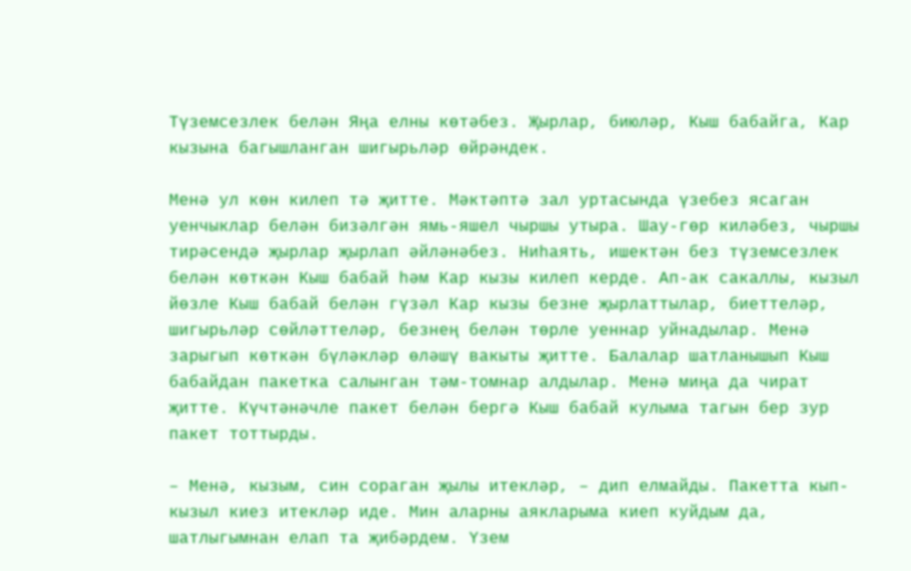Түземсезлек белән Яңа елны көтәбез. Җырлар, биюләр, Кыш бабайга, Кар кызына багышланган шигырьләр өйрәндек.

Менә ул көн килеп тә җитте. Мәктәптә зал уртасында үзебез ясаган уенчыклар белән бизәлгән ямь-яшел чыршы утыра. Шау-гөр киләбез, чыршы тирәсендә җырлар җырлап әйләнәбез. Ниһаять, ишектән без түземсезлек белән көткән Кыш бабай һәм Кар кызы килеп керде. Ап-ак сакаллы, кызыл йөзле Кыш бабай белән гүзәл Кар кызы безне җырлаттылар, биеттеләр, шигырьләр сөйләттеләр, безнең белән төрле уеннар уйнадылар. Менә зарыгып көткән бүләкләр өләшү вакыты җитте. Балалар шатланышып Кыш бабайдан пакетка салынган тәм-томнар алдылар. Менә миңа да чират җитте. Күчтәнәчле пакет белән бергә Кыш бабай кулыма тагын бер зур пакет тоттырды.

– Менә, кызым, син сораган җылы итекләр, – дип елмайды. Пакетта кып-кызыл киез итекләр иде. Мин аларны аякларыма киеп куйдым да, шатлыгымнан елап та җибәрдем. Үзем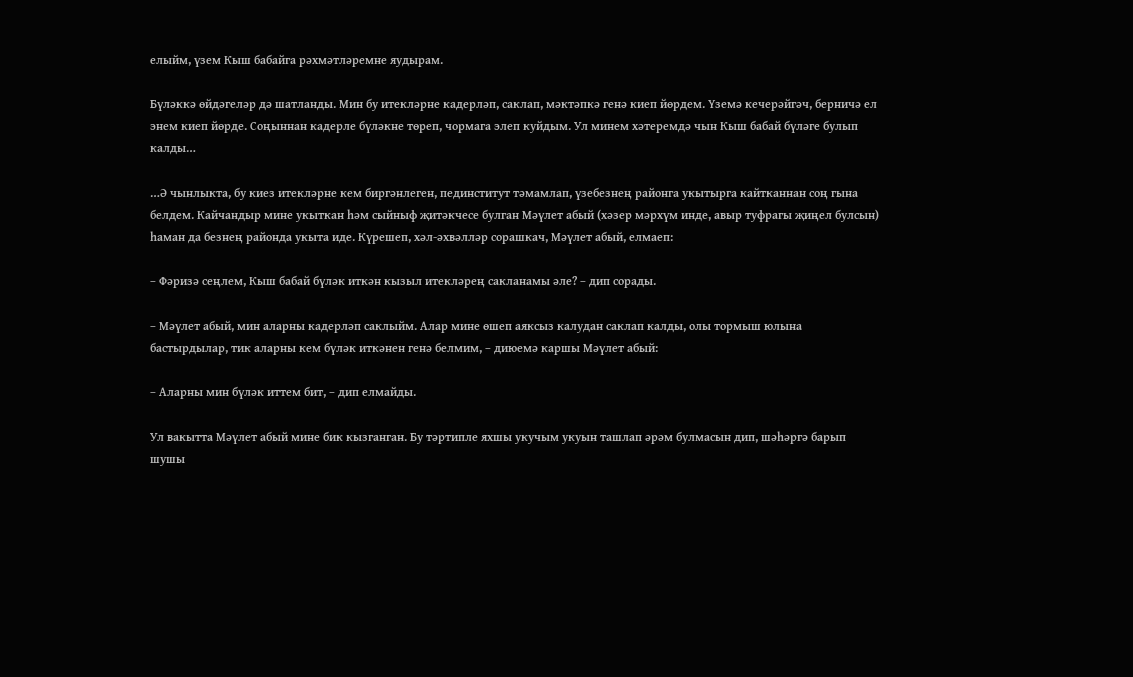елыйм, үзем Кыш бабайга рәхмәтләремне яудырам.

Бүләккә өйдәгеләр дә шатланды. Мин бу итекләрне кадерләп, саклап, мәктәпкә генә киеп йөрдем. Үземә кечерәйгәч, берничә ел энем киеп йөрде. Соңыннан кадерле бүләкне төреп, чормага элеп куйдым. Ул минем хәтеремдә чын Кыш бабай бүләге булып калды…

…Ә чынлыкта, бу киез итекләрне кем биргәнлеген, пединститут тәмамлап, үзебезнең районга укытырга кайтканнан соң гына белдем. Кайчандыр мине укыткан һәм сыйныф җитәкчесе булган Мәүлет абый (хәзер мәрхүм инде, авыр туфрагы җиңел булсын) һаман да безнең районда укыта иде. Күрешеп, хәл-әхвәлләр сорашкач, Мәүлет абый, елмаеп:

– Фәризә сеңлем, Кыш бабай бүләк иткән кызыл итекләрең сакланамы әле? – дип сорады.

– Мәүлет абый, мин аларны кадерләп саклыйм. Алар мине өшеп аяксыз калудан саклап калды, олы тормыш юлына бастырдылар, тик аларны кем бүләк иткәнен генә белмим, – диюемә каршы Мәүлет абый:

– Аларны мин бүләк иттем бит, – дип елмайды.

Ул вакытта Мәүлет абый мине бик кызганган. Бу тәртипле яхшы укучым укуын ташлап әрәм булмасын дип, шәһәргә барып шушы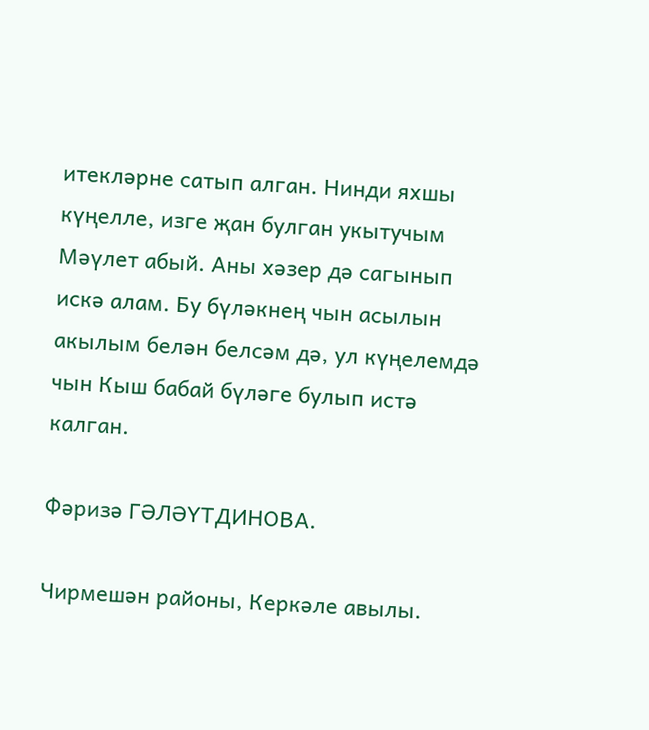итекләрне сатып алган. Нинди яхшы күңелле, изге җан булган укытучым Мәүлет абый. Аны хәзер дә сагынып искә алам. Бу бүләкнең чын асылын акылым белән белсәм дә, ул күңелемдә чын Кыш бабай бүләге булып истә калган.

Фәризә ГӘЛӘҮТДИНОВА.

Чирмешән районы, Керкәле авылы.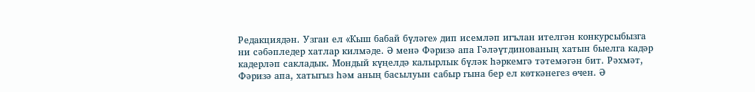Редакциядән. Узган ел «Кыш бабай бүләге» дип исемләп игълан ителгән конкурсыбызга ни сәбәпледер хатлар килмәде. Ә менә Фәризә апа Гәләүтдинованың хатын быелга кадәр кадерләп сакладык. Мондый күңелдә калырлык бүләк һәркемгә тәтемәгән бит. Рәхмәт, Фәризә апа, хатыгыз һәм аның басылуын сабыр гына бер ел көткәнегез өчен. Ә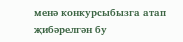менә конкурсыбызга атап җибәрелгән бу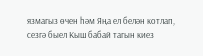язмагыз өчен һәм Яңа ел белән котлап, сезгә быел Кыш бабай тагын киез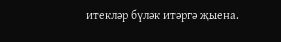итекләр бүләк итәргә җыена.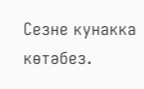Сезне кунакка көтәбез.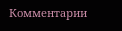Комментарии